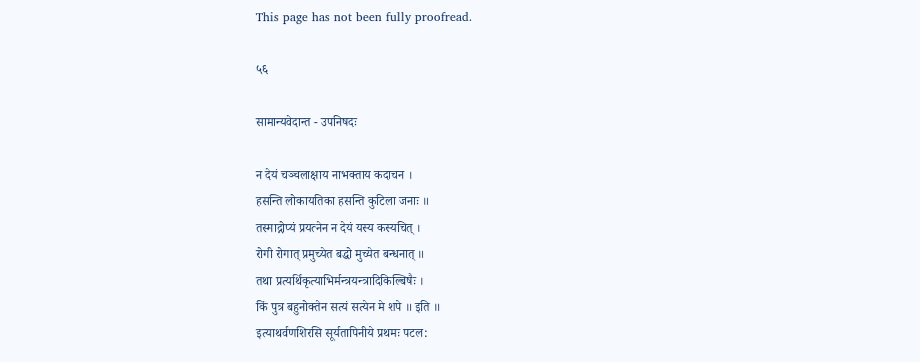This page has not been fully proofread.

५६

सामान्यवेदान्त - उपनिषदः

न देयं चञ्चलाक्षाय नाभक्ताय कदाचन ।
हसन्ति लोकायतिका हसन्ति कुटिला जनाः ॥
तस्माद्गोप्यं प्रयत्नेन न देयं यस्य कस्यचित् ।
रोगी रोगात् प्रमुच्येत बद्धो मुच्येत बन्धनात् ॥
तथा प्रत्यर्थिकृत्याभिर्मन्त्रयन्त्रादिकिल्बिषैः ।
किं पुत्र बहुनोक्तेन सत्यं सत्येन मे शपे ॥ इति ॥
इत्याथर्वणशिरसि सूर्यतापिनीये प्रथमः पटल: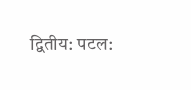द्वितीय: पटल: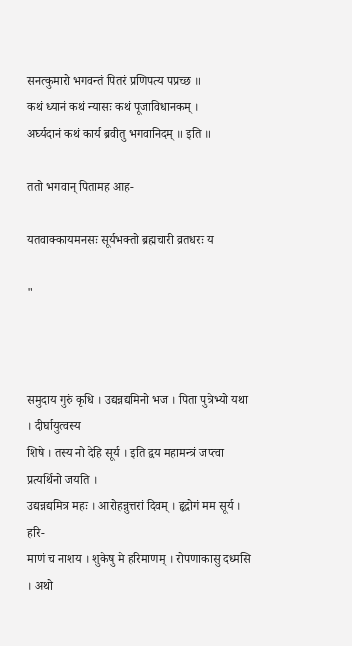सनत्कुमारो भगवन्तं पितरं प्रणिपत्य पप्रच्छ ॥
कथं ध्यानं कथं न्यासः कथं पूजाविधानकम् ।
अर्घ्यदानं कथं कार्य ब्रवीतु भगवानिदम् ॥ इति ॥

ततो भगवान् पितामह आह-

यतवाक्कायमनसः सूर्यभक्तो ब्रह्मचारी व्रतधरः य

"



समुदाय गुरुं कृधि । उद्यन्नद्यमिनो भज । पिता पुत्रेभ्यो यथा । दीर्घायुत्वस्य
शिषे । तस्य नो देहि सूर्य । इति द्वय महामन्त्रं जप्त्वा प्रत्यर्थिनो जयति ।
उद्यन्नद्यमित्र महः । आरोहन्नुत्तरां दिवम् । हृद्रोगं मम सूर्य । हरि-
माणं च नाशय । शुकेषु मे हरिमाणम् । रोपणाकासु दध्मसि । अथो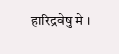हारिद्रवेषु मे ।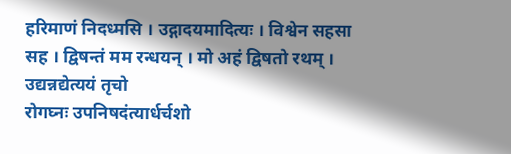हरिमाणं निदध्मसि । उद्गादयमादित्यः । विश्वेन सहसा
सह । द्विषन्तं मम रन्धयन् । मो अहं द्विषतो रथम् । उद्यन्नद्येत्ययं तृचो
रोगघ्नः उपनिषदंत्यार्धर्चशो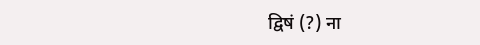द्विषं (?) ना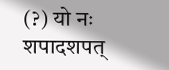(?) यो नः शपादशपत्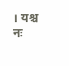। यश्च नः